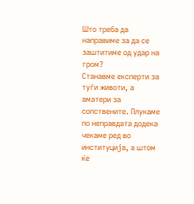Што треба да направиме за да се заштитиме од удар на гром?
Станавме експерти за туѓи животи, а аматери за сопствените. Плукаме по неправдата додека чекаме ред во институција, а штом ќе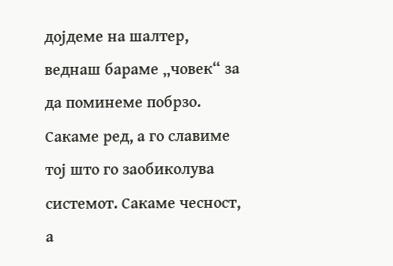дојдеме на шалтер, веднаш бараме „човек“ за да поминеме побрзо. Сакаме ред, а го славиме тој што го заобиколува системот. Сакаме чесност, а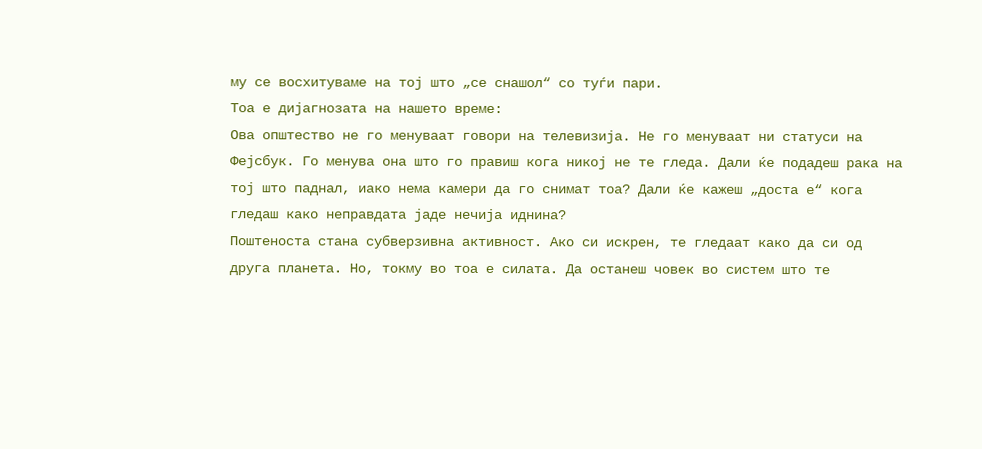му се восхитуваме на тој што „се снашол“ со туѓи пари.
Тоа е дијагнозата на нашето време:
Ова општество не го менуваат говори на телевизија. Не го менуваат ни статуси на Фејсбук. Го менува она што го правиш кога никој не те гледа. Дали ќе подадеш рака на тој што паднал, иако нема камери да го снимат тоа? Дали ќе кажеш „доста е“ кога гледаш како неправдата јаде нечија иднина?
Поштеноста стана субверзивна активност. Ако си искрен, те гледаат како да си од друга планета. Но, токму во тоа е силата. Да останеш човек во систем што те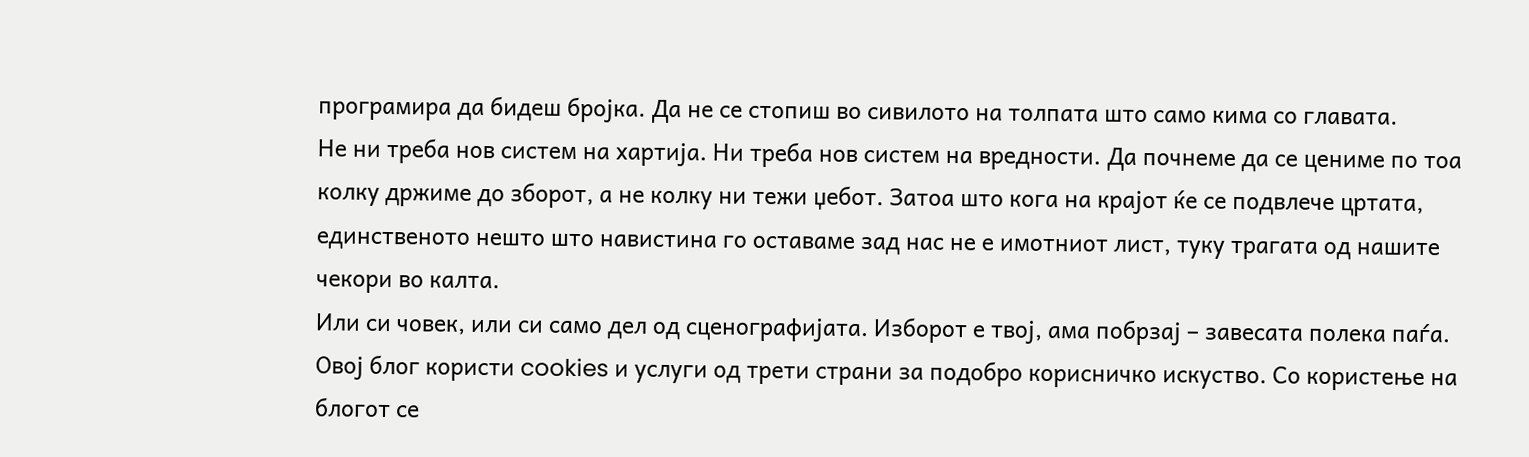програмира да бидеш бројка. Да не се стопиш во сивилото на толпата што само кима со главата.
Не ни треба нов систем на хартија. Ни треба нов систем на вредности. Да почнеме да се цениме по тоа колку држиме до зборот, а не колку ни тежи џебот. Затоа што кога на крајот ќе се подвлече цртата, единственото нешто што навистина го оставаме зад нас не е имотниот лист, туку трагата од нашите чекори во калта.
Или си човек, или си само дел од сценографијата. Изборот е твој, ама побрзај – завесата полека паѓа.
Овој блог користи cookies и услуги од трети страни за подобро корисничко искуство. Со користење на блогот се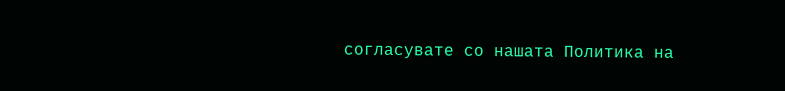согласувате со нашата Политика на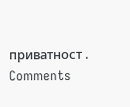приватност .
Comments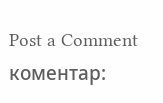Post a Comment
коментар: